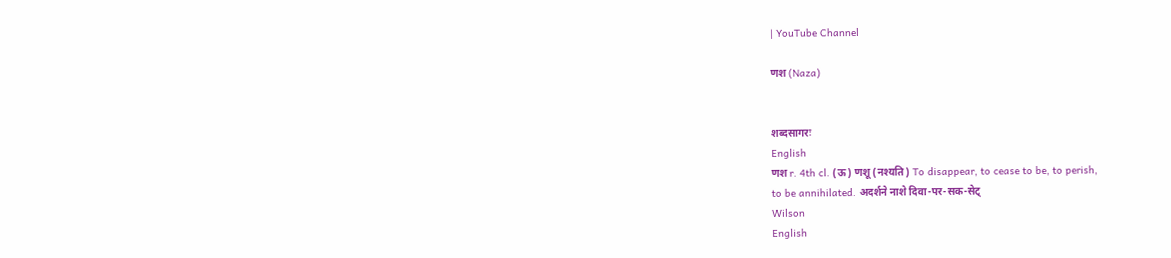| YouTube Channel

णश (Naza)


शब्दसागरः
English
णश r. 4th cl. (ऊ) णशू (नश्यति) To disappear, to cease to be, to perish,
to be annihilated. अदर्शने नाशे दिवा-पर-सक-सेट्
Wilson
English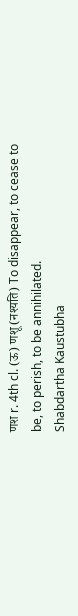णश r. 4th cl. (ऊ) णशू (नश्यति) To disappear, to cease to
be, to perish, to be annihilated.
Shabdartha Kaustubha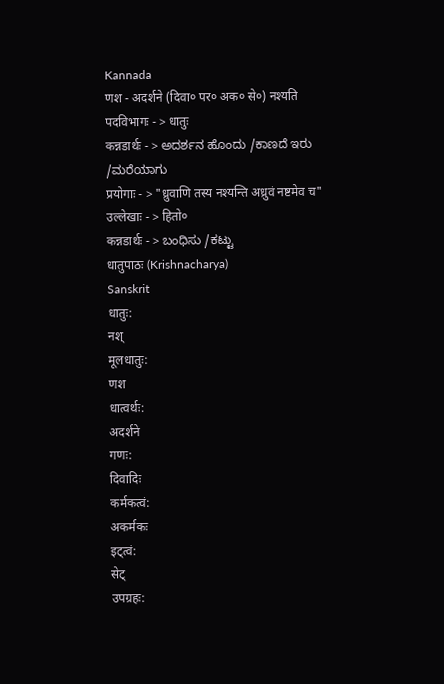Kannada
णश - अदर्शने (दिवा० पर० अक० से०) नश्यति
पदविभागः - > धातुः
कन्नडार्थः - > ಅದರ್ಶನ ಹೊಂದು /ಕಾಣದೆ ಇರು /ಮರೆಯಾಗು
प्रयोगाः - > "ध्रुवाणि तस्य नश्यन्ति अध्रुवं नष्टमेव च"
उल्लेखाः - > हितो०
कन्नडार्थः - > ಬಂಧಿಸು /ಕಟ್ಟು
धातुपाठः (Krishnacharya)
Sanskrit
धातुः:
नश्
मूलधातुः:
णश
धात्वर्थः:
अदर्शने
गणः:
दिवादिः
कर्मकत्वं:
अकर्मकः
इट्त्वं:
सेट्
उपग्रहः: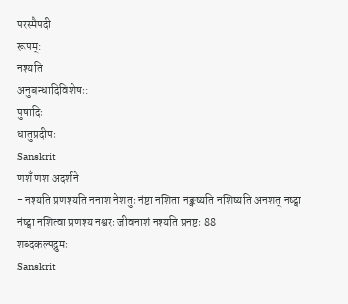परस्मैपदी
रूपम्:
नश्यति
अनुबन्धादिविशेषः:
पुषादिः
धातुप्रदीपः
Sanskrit
णशँ णश अदर्शने
- नश्यति प्रणश्यति ननाश नेशतुः नंष्टा नशिता नङ्क्ष्यति नशिष्यति अनशत् नष्ट्वा नंष्ट्वा नशित्वा प्रणश्य नश्वरः जीवनाशं नश्यति प्रनष्टः 88
शब्दकल्पद्रुमः
Sanskrit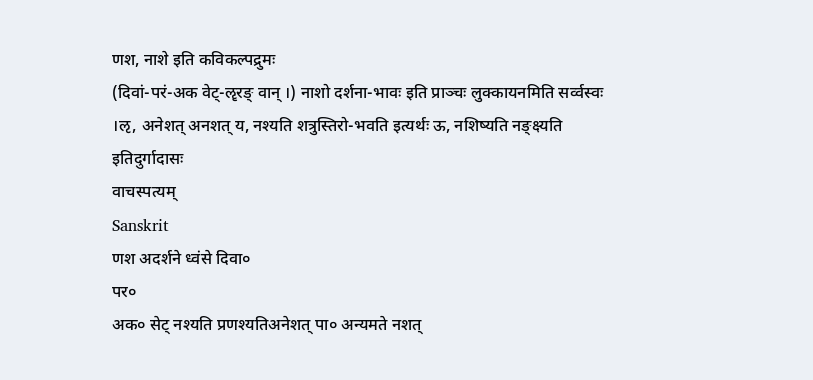णश, नाशे इति कविकल्पद्रुमः
(दिवां-परं-अक वेट्-ॡरङ् वान् ।) नाशो दर्शना-भावः इति प्राञ्चः लुक्कायनमिति सर्व्वस्वः ।ऌ, अनेशत् अनशत् य, नश्यति शत्रुस्तिरो-भवति इत्यर्थः ऊ, नशिष्यति नङ्क्ष्यति इतिदुर्गादासः
वाचस्पत्यम्
Sanskrit
णश अदर्शने ध्वंसे दिवा०
पर०
अक० सेट् नश्यति प्रणश्यतिअनेशत् पा० अन्यमते नशत्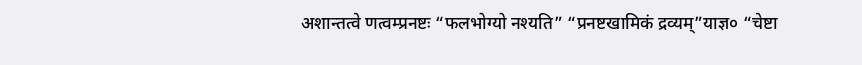अशान्तत्वे णत्वम्प्रनष्टः “फलभोग्यो नश्यति” “प्रनष्टखामिकं द्रव्यम्”याज्ञ० “चेष्टा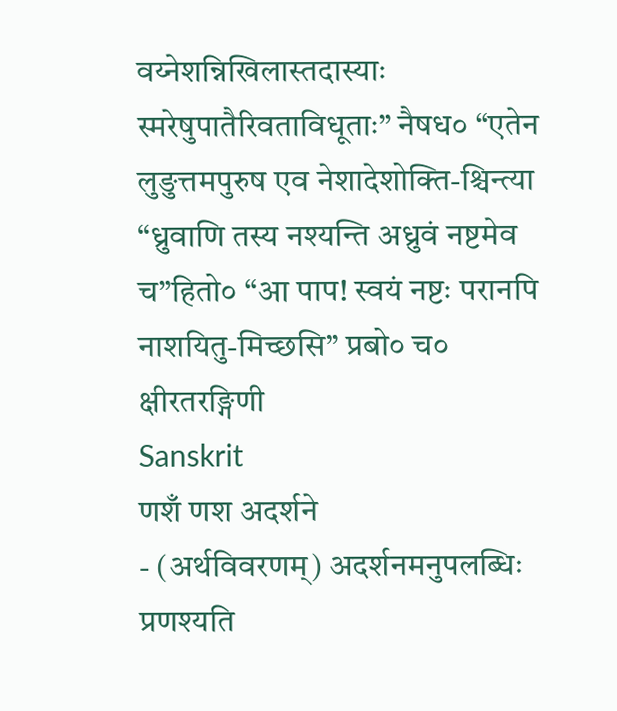वय्नेशन्निखिलास्तदास्याः स्मरेषुपातैरिवताविधूताः” नैषध० “एतेन लुङुत्तमपुरुष एव नेशादेशोक्ति-श्चिन्त्या “ध्रुवाणि तस्य नश्यन्ति अध्रुवं नष्टमेव च”हितो० “आ पाप! स्वयं नष्टः परानपि नाशयितु-मिच्छसि” प्रबो० च०
क्षीरतरङ्गिणी
Sanskrit
णशँ णश अदर्शने
- (अर्थविवरणम्) अदर्शनमनुपलब्धिः
प्रणश्यति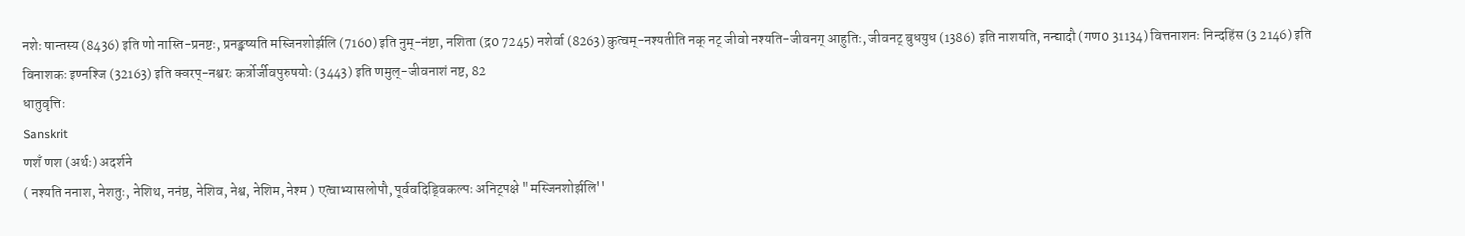नशेः षान्तस्य (8436) इति णो नास्ति-प्रनष्टः, प्रनङ्क्ष्यति मस्जिनशोर्झलि (7160) इति नुम्-नंष्टा, नशिता (द्र0 7245) नशेर्वा (8263) कुत्वम्-नश्यतीति नक् नट् जीवो नश्यति-जीवनग् आहुतिः, जीवनट् बुधयुध (1386) इति नाशयति, नन्द्यादौ (गण0 31134) वित्तनाशनः निन्दहिंस (3 2146) इति विनाशकः इण्नश्जि (32163) इति क्वरप्-नश्वरः कर्त्रोर्जीवपुरुषयोः (3443) इति णमुल्-जीवनाशं नष्ट, 82
धातुवृत्तिः
Sanskrit
णशँ णश (अर्थः) अदर्शने
( नश्यति ननाश, नेशतुः, नेशिथ, ननंष्ठ, नेशिव, नेश्व, नेशिम, नेश्म ) एत्वाभ्यासलोपौ, पूर्ववदिड्विकल्पः अनिट्पक्षे "मस्जिनशोर्झलि''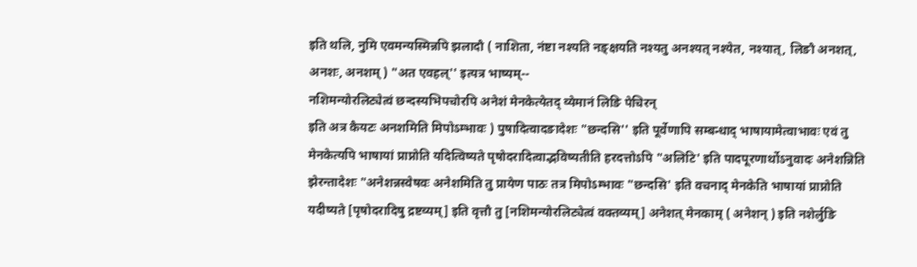इति थलि, नुमि एवमन्यस्मिन्नपि झलादौ ( नाशिता, नंष्टा नश्यति नङ्क्षयति नश्यतु अनश्यत् नश्येत, नश्यात्, लिङौ अनशत्, अनशः, अनशम् ) "अत एवहल्'' इत्यत्र भाष्यम्--
नशिमन्योरलिट्येत्वं छन्दस्यभिपचोरपि अनेशं मेनकेत्येतद् व्येमानं लिङि पेचिरन्
इति अत्र कैयटः अनशमिति मिपोऽम्भावः ) पुषादित्वादङादेशः "छन्दसि'' इति पूर्वेणापि सम्बन्धाद् भाषायामेत्वाभावः एवं तु मेनकेत्यपि भाषायां प्राप्नोति यदित्विष्यते पृषोदरादित्वाद्भविष्यतीति हरदत्तोऽपि "अलिटि' इति पादपूरणार्थोऽनुवादः अनेशन्निति झेरन्तादेशः "अनेशन्नस्वेषवः अनेशमिति तु प्रायेण पाठः तत्र मिपोऽम्भावः "छन्दसि' इति वचनाद् मेनकेति भाषायां प्राप्नोति यदीष्यते [पृषोदरादिषु द्रष्टव्यम्] इति वृत्तौ तु [नशिमन्योरलिट्येत्वं वक्तव्यम्] अनेशत् मेनकाम् ( अनेशन् ) इति नशेर्लुङि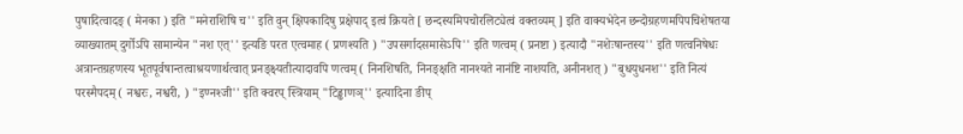पुषादित्वादङ् ( मेनका ) इति "मनेराशिषि च'' इति वुन् क्षिपकादिषु प्रक्षेपाद् इत्वं क्रियते [ छन्दस्यमिपचोरलिट्येत्वं वक्तव्यम् ] इति वाक्यभेदेन छन्दोग्रहणमपिपचिशेषतया व्याख्यातम् दुर्गोऽपि सामान्येन "नश एत्'' इत्यङि परत एत्वमाह ( प्रणश्यति ) "उपसर्गादसमासेऽपि'' इति णत्वम् ( प्रनष्टा ) इत्यादौ "नशेःषान्तस्य'' इति णत्वनिषेधः अत्रान्तग्रहणस्य भूतपूर्वषान्तत्वाश्रयणार्थत्वात् प्रनङ्क्ष्यतीत्यादावपि णत्वम् ( निनशिषति, निनङ्क्षति नानश्यते नानंष्टि नाशयति, अनीनशत् ) "बुधयुधनश'' इति नित्यं परस्मैपदम् ( नश्वरः, नश्वरी, ) "इण्नश्जी'' इति क्वरप् स्त्रियाम् "टिड्ढाणञ्'' इत्यादिना ङीप्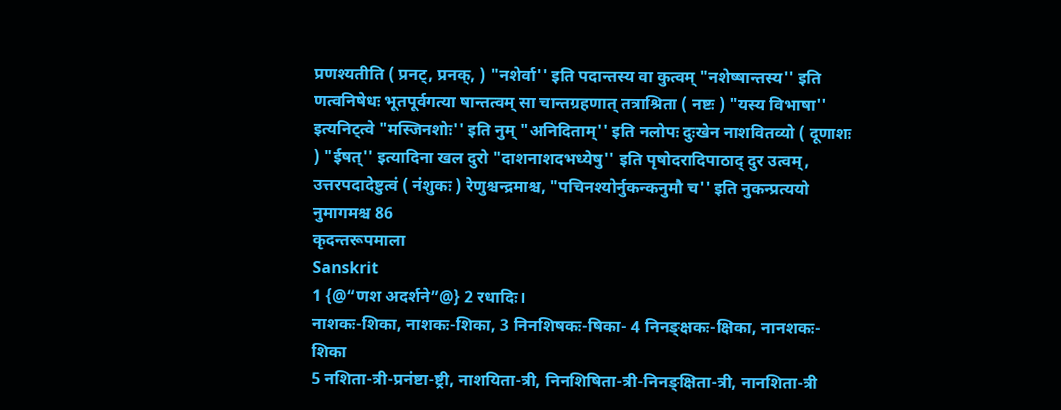प्रणश्यतीति ( प्रनट्, प्रनक्, ) "नशेर्वा'' इति पदान्तस्य वा कुत्वम् "नशेष्षान्तस्य'' इति णत्वनिषेधः भूतपूर्वगत्या षान्तत्वम् सा चान्तग्रहणात् तत्राश्रिता ( नष्टः ) "यस्य विभाषा'' इत्यनिट्त्वे "मस्जिनशोः'' इति नुम् "अनिदिताम्'' इति नलोपः दुःखेन नाशवितव्यो ( दूणाशः ) "ईषत्'' इत्यादिना खल दुरो "दाशनाशदभध्येषु'' इति पृषोदरादिपाठाद् दुर उत्वम्, उत्तरपदादेष्टुत्वं ( नंशुकः ) रेणुश्चन्द्रमाश्च, "पचिनश्योर्नुकन्कनुमौ च'' इति नुकन्प्रत्ययो नुमागमश्च 86
कृदन्तरूपमाला
Sanskrit
1 {@“णश अदर्शने”@} 2 रधादिः।
नाशकः-शिका, नाशकः-शिका, 3 निनशिषकः-षिका- 4 निनङ्क्षकः-क्षिका, नानशकः-शिका
5 नशिता-त्री-प्रनंष्टा-ष्ट्री, नाशयिता-त्री, निनशिषिता-त्री-निनङ्क्षिता-त्री, नानशिता-त्री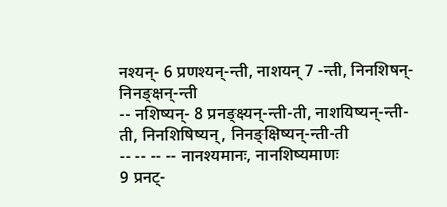नश्यन्- 6 प्रणश्यन्-न्ती, नाशयन् 7 -न्ती, निनशिषन्-निनङ्क्षन्-न्ती
-- नशिष्यन्- 8 प्रनङ्क्ष्यन्-न्ती-ती, नाशयिष्यन्-न्ती-ती, निनशिषिष्यन्, निनङ्क्षिष्यन्-न्ती-ती
-- -- -- -- नानश्यमानः, नानशिष्यमाणः
9 प्रनट्-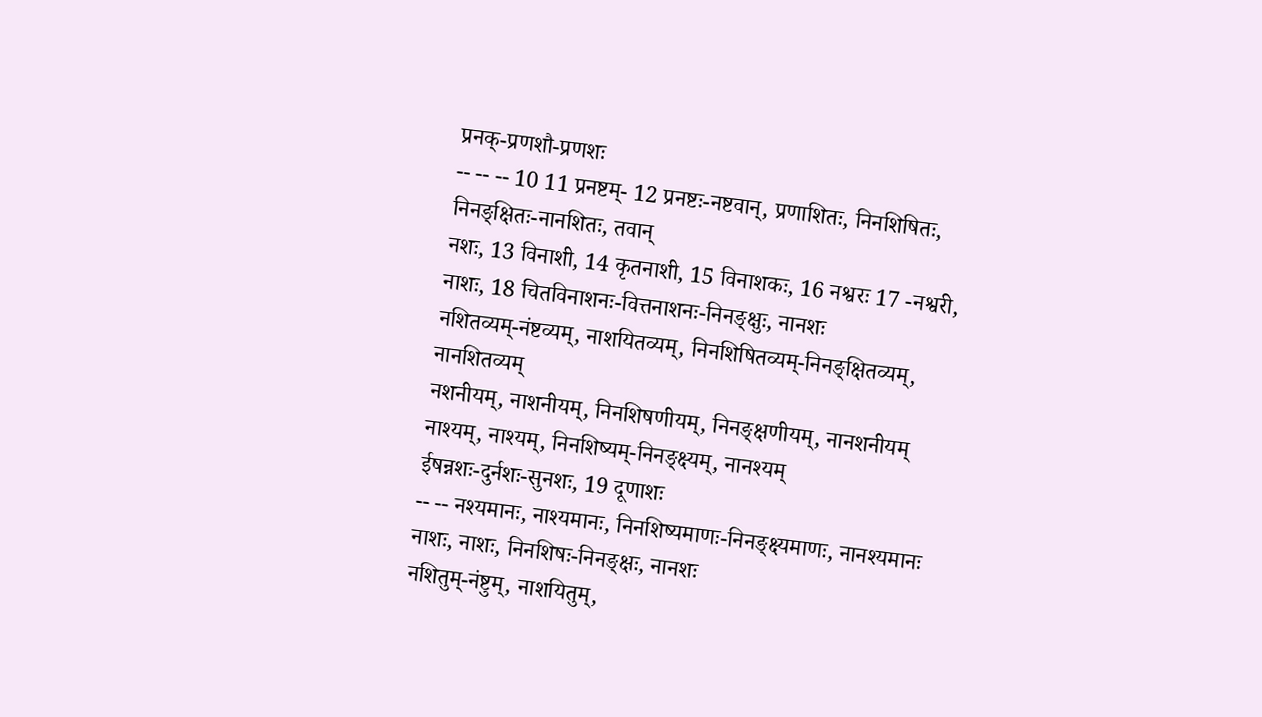प्रनक्-प्रणशौ-प्रणशः
-- -- -- 10 11 प्रनष्टम्- 12 प्रनष्टः-नष्टवान्, प्रणाशितः, निनशिषितः, निनङ्क्षितः-नानशितः, तवान्
नशः, 13 विनाशी, 14 कृतनाशी, 15 विनाशकः, 16 नश्वरः 17 -नश्वरी, नाशः, 18 चितविनाशनः-वित्तनाशनः-निनङ्क्षुः, नानशः
नशितव्यम्-नंष्टव्यम्, नाशयितव्यम्, निनशिषितव्यम्-निनङ्क्षितव्यम्, नानशितव्यम्
नशनीयम्, नाशनीयम्, निनशिषणीयम्, निनङ्क्षणीयम्, नानशनीयम्
नाश्यम्, नाश्यम्, निनशिष्यम्-निनङ्क्ष्यम्, नानश्यम्
ईषन्नशः-दुर्नशः-सुनशः, 19 दूणाशः
-- -- नश्यमानः, नाश्यमानः, निनशिष्यमाणः-निनङ्क्ष्यमाणः, नानश्यमानः
नाशः, नाशः, निनशिषः-निनङ्क्षः, नानशः
नशितुम्-नंष्टुम्, नाशयितुम्,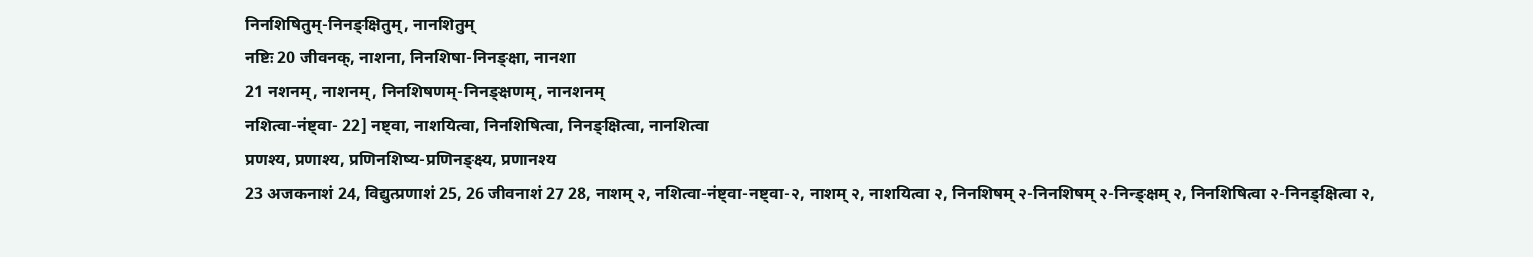निनशिषितुम्-निनङ्क्षितुम्, नानशितुम्
नष्टिः 20 जीवनक्, नाशना, निनशिषा-निनङ्क्षा, नानशा
21 नशनम्, नाशनम्, निनशिषणम्-निनङ्क्षणम्, नानशनम्
नशित्वा-नंष्ट्वा- 22] नष्ट्वा, नाशयित्वा, निनशिषित्वा, निनङ्क्षित्वा, नानशित्वा
प्रणश्य, प्रणाश्य, प्रणिनशिष्य-प्रणिनङ्क्ष्य, प्रणानश्य
23 अजकनाशं 24, विद्युत्प्रणाशं 25, 26 जीवनाशं 27 28, नाशम् २, नशित्वा-नंष्ट्वा-नष्ट्वा-२, नाशम् २, नाशयित्वा २, निनशिषम् २-निनशिषम् २-निन्ङ्क्षम् २, निनशिषित्वा २-निनङ्क्षित्वा २,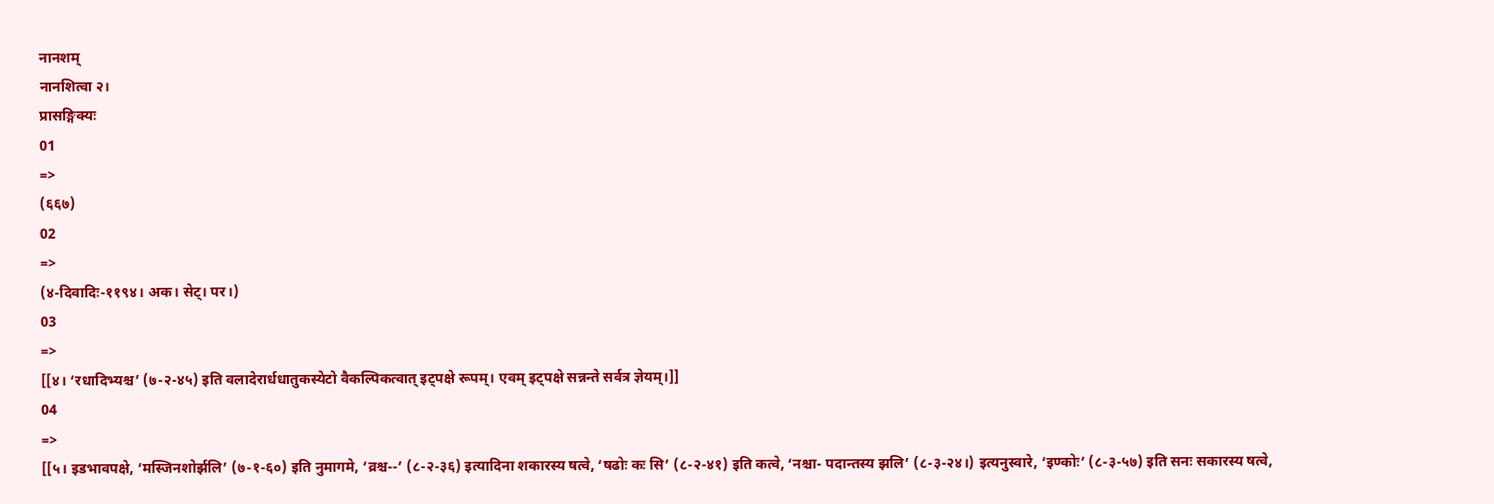नानशम्
नानशित्वा २।
प्रासङ्गिक्यः
01
=>
(६६७)
02
=>
(४-दिवादिः-११९४। अक। सेट्। पर।)
03
=>
[[४। ‘रधादिभ्यश्च’ (७-२-४५) इति वलादेरार्धधातुकस्येटो वैकल्पिकत्वात् इट्पक्षे रूपम्। एवम् इट्पक्षे सन्नन्ते सर्वत्र ज्ञेयम्।]]
04
=>
[[५। इडभावपक्षे, ‘मस्जिनशोर्झलि’ (७-१-६०) इति नुमागमे, ‘व्रश्च--’ (८-२-३६) इत्यादिना शकारस्य षत्वे, ‘षढोः कः सि’ (८-२-४१) इति कत्वे, ‘नश्चा- पदान्तस्य झलि’ (८-३-२४।) इत्यनुस्वारे, ‘इण्कोः’ (८-३-५७) इति सनः सकारस्य षत्वे,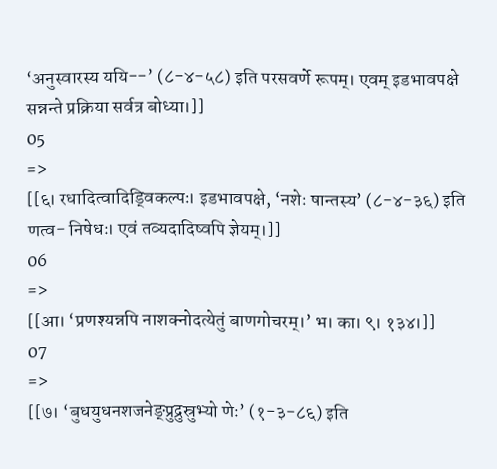‘अनुस्वारस्य ययि--’ (८-४-५८) इति परसवर्णे रूपम्। एवम् इडभावपक्षे सन्नन्ते प्रक्रिया सर्वत्र बोध्या।]]
05
=>
[[६। रधादित्वादिड्विकल्पः। इडभावपक्षे, ‘नशेः षान्तस्य’ (८-४-३६) इति णत्व- निषेधः। एवं तव्यदादिष्वपि ज्ञेयम्।]]
06
=>
[[आ। ‘प्रणश्यन्नपि नाशक्नोदत्येतुं बाणगोचरम्।’ भ। का। ९। १३४।]]
07
=>
[[७। ‘बुधयुधनशजनेङ्प्रुद्रुस्रुभ्यो णेः’ (१-३-८६) इति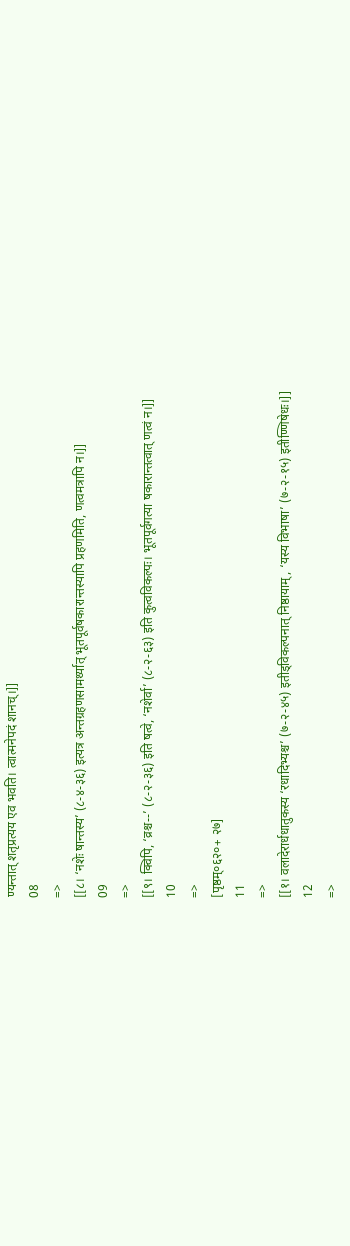ण्यन्तात् शतृप्रत्यय एव भवति। त्वात्मनेपदं शानच्।]]
08
=>
[[८। ‘नशेः षान्तस्य’ (८-४-३६) इत्यत्र अन्तग्रहणसामर्थ्यात् भूतपूर्वषकारान्तस्यापि प्रहणमिति, णत्वमत्रापि न।]]
09
=>
[[९। क्विपि, ‘व्रश्च--’ (८-२-३६) इति षत्वे, ‘नशेर्वा’ (८-२-६३) इति कुत्वविकल्पः। भूतपूर्वगत्या षकारान्तत्वात् णत्वं न।]]
10
=>
[पृष्ठम्०६२०+ २७]
11
=>
[[१। वलादेरार्धधातुकस्य ‘रधादिभ्यश्च’ (७-२-४५) इतीड्विकल्पनात् निष्ठायाम्, ‘यस्य विभाषा’ (७-२-१५) इतीण्णिषेधः।]]
12
=>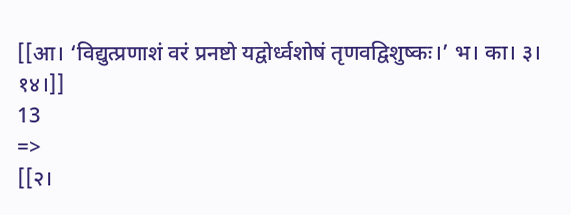[[आ। ‘विद्युत्प्रणाशं वरं प्रनष्टो यद्वोर्ध्वशोषं तृणवद्विशुष्कः।’ भ। का। ३। १४।]]
13
=>
[[२।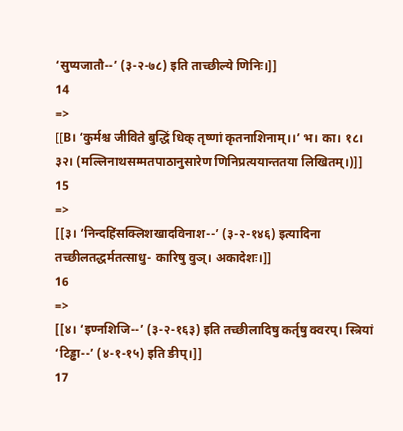‘सुप्यजातौ--’ (३-२-७८) इति ताच्छील्ये णिनिः।]]
14
=>
[[B। ‘कुर्मश्च जीविते बुद्धिं धिक् तृष्णां कृतनाशिनाम्।।’ भ। का। १८। ३२। (मल्लिनाथसम्मतपाठानुसारेण णिनिप्रत्ययान्ततया लिखितम्।)]]
15
=>
[[३। ‘निन्दहिंसक्लिशखादविनाश--’ (३-२-१४६) इत्यादिना तच्छीलतद्धर्मतत्साधु- कारिषु वुञ्। अकादेशः।]]
16
=>
[[४। ‘इण्नशिजि--’ (३-२-१६३) इति तच्छीलादिषु कर्तृषु क्वरप्। स्त्रियां ‘टिड्ढा--’ (४-१-१५) इति ङीप्।]]
17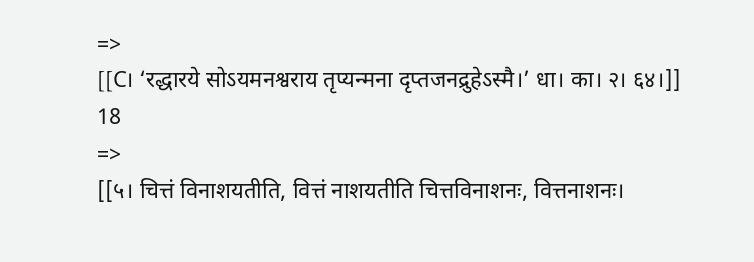=>
[[C। ‘रद्धारये सोऽयमनश्वराय तृप्यन्मना दृप्तजनद्रुहेऽस्मै।’ धा। का। २। ६४।]]
18
=>
[[५। चित्तं विनाशयतीति, वित्तं नाशयतीति चित्तविनाशनः, वित्तनाशनः।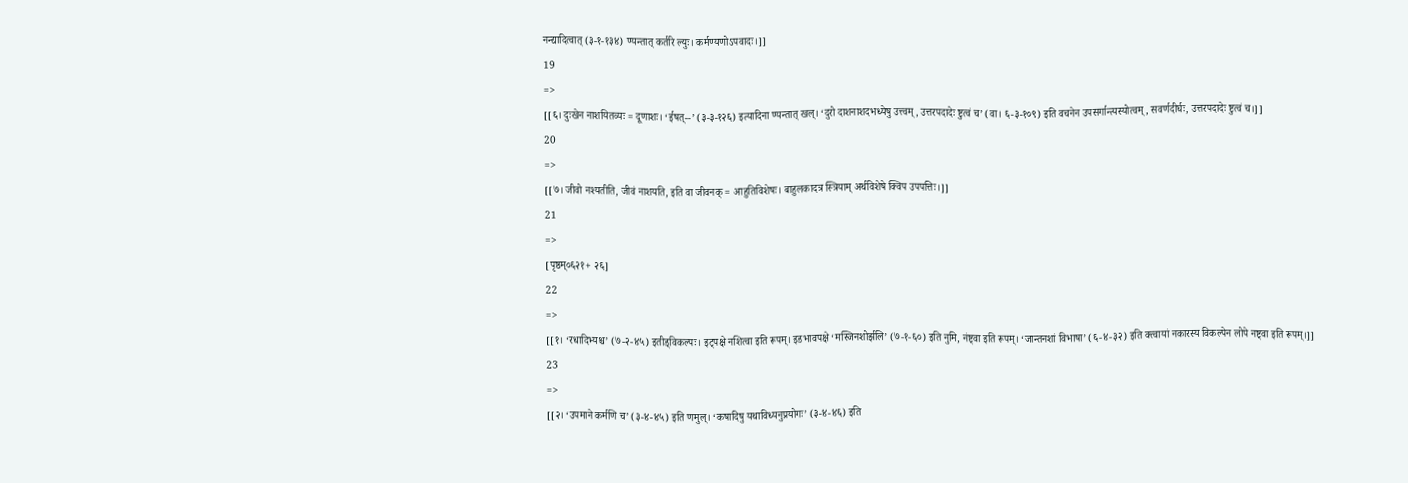नन्द्यादित्वात् (३-१-१३४) ण्यन्तात् कर्तरि ल्युः। कर्मण्यणोऽपवादः।]]
19
=>
[[६। दुःखेन नाशयितव्यः = दूणाशः। ‘ईषत्--’ (३-३-१२६) इत्यादिना ण्यन्तात् खल्। ‘दुरो दाशनाशदभध्येषु उत्त्वम्, उत्तरपदादेः ष्टुत्वं च’ (वा। ६-३-१०९) इति वचनेन उपसर्गान्त्यस्योत्वम्, सवर्णदीर्घः, उत्तरपदादेः ष्टुत्वं च।]]
20
=>
[[७। जीवो नश्यतीति, जीवं नाशयति, इति वा जीवनक् = आहुतिविशेषः। बाहुलकादत्र स्त्रियाम् अर्थविशेषे क्विप उपपत्तिः।]]
21
=>
[पृष्ठम्०६२१+ २६]
22
=>
[[१। ‘रधादिभ्यश्च’ (७-२-४५) इतीड्विकल्पः। इट्पक्षे नशित्वा इति रूपम्। इडभावपक्षे ‘मस्जिनशोर्झलि’ (७-१-६०) इति नुमि, नंष्ट्वा इति रूपम्। ‘जान्तनशां विभाषा’ (६-४-३२) इति क्त्वायां नकारस्य विकल्पेन लोपे नष्ट्वा इति रूपम्।]]
23
=>
[[२। ‘उपमाने कर्मणि च’ (३-४-४५) इति णमुल्। ‘कषादिषु यथाविध्यनुप्रयोगः’ (३-४-४६) इति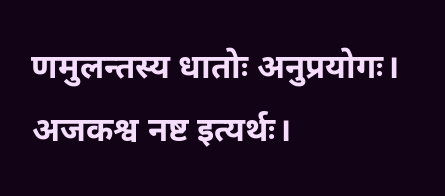णमुलन्तस्य धातोः अनुप्रयोगः। अजकश्व नष्ट इत्यर्थः।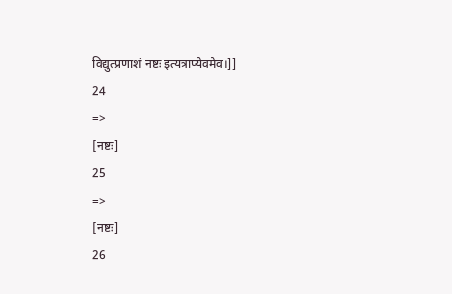विद्युत्प्रणाशं नष्टः इत्यत्राप्येवमेव।]]
24
=>
[नष्टः]
25
=>
[नष्टः]
26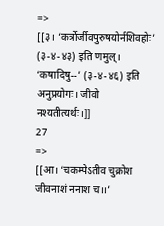=>
[[३। ‘कर्त्रोर्जीवपुरुषयोर्नशिवहोः’ (३-४-४३) इति णमुल्। ‘कषादिषु--’ (३-४-४६) इति अनुप्रयोगः। जीवो नश्यतीत्यर्थः।]]
27
=>
[[आ। ‘चकम्पेऽतीव चुक्रोश जीवनाशं ननाश च।।’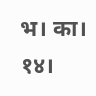भ। का। १४।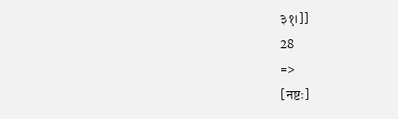३१।]]
28
=>
[नष्टः]